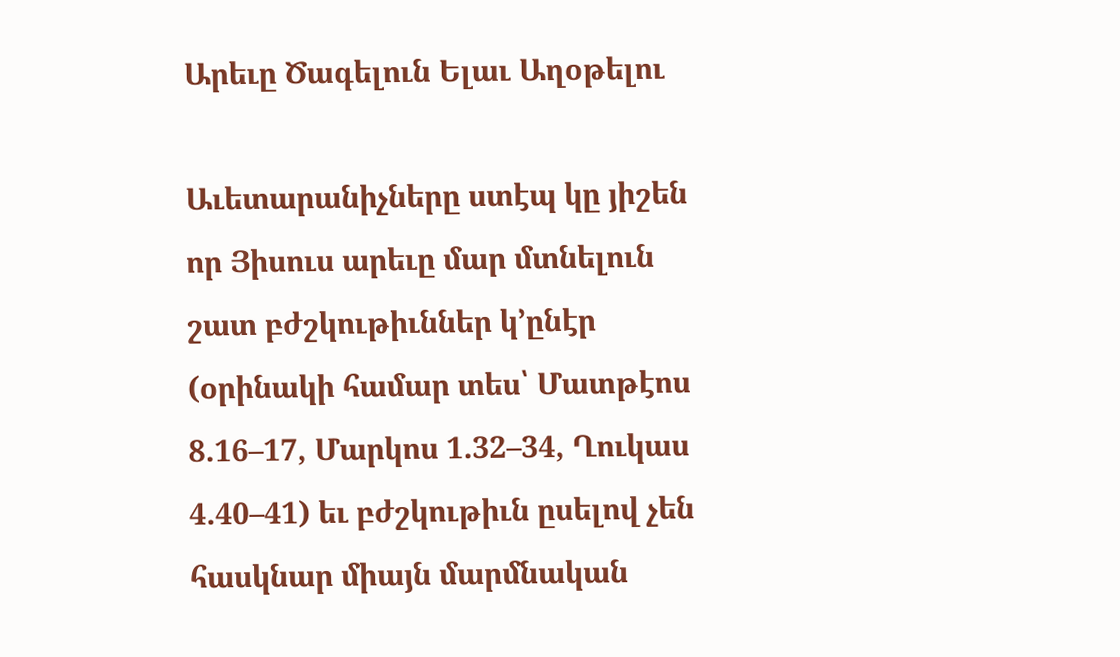Արեւը Ծագելուն Ելաւ Աղօթելու

Աւետարանիչները ստէպ կը յիշեն որ Յիսուս արեւը մար մտնելուն շատ բժշկութիւններ կ’ընէր (օրինակի համար տես՝ Մատթէոս 8.16–17, Մարկոս 1.32–34, Ղուկաս 4.40–41) եւ բժշկութիւն ըսելով չեն հասկնար միայն մարմնական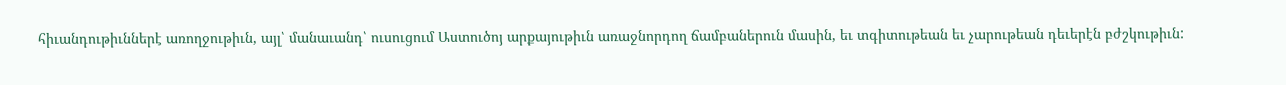հիւանդութիւններէ առողջութիւն, այլ՝ մանաւանդ՝ ուսուցում Աստուծոյ արքայութիւն առաջնորդող ճամբաներուն մասին, եւ տգիտութեան եւ չարութեան դեւերէն բժշկութիւն: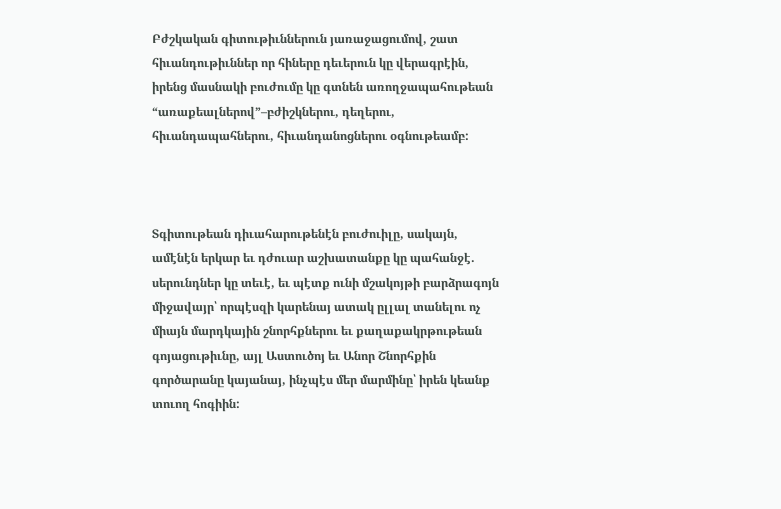Բժշկական գիտութիւններուն յառաջացումով, շատ հիւանդութիւններ որ հիները դեւերուն կը վերագրէին, իրենց մասնակի բուժումը կը գտնեն առողջապահութեան “առաքեալներով”–բժիշկներու, դեղերու, հիւանդապահներու, հիւանդանոցներու օգնութեամբ:



Տգիտութեան դիւահարութենէն բուժուիլը, սակայն, ամէնէն երկար եւ դժուար աշխատանքը կը պահանջէ. սերունդներ կը տեւէ, եւ պէտք ունի մշակոյթի բարձրագոյն միջավայր՝ որպէսզի կարենայ ատակ ըլլալ տանելու ոչ միայն մարդկային շնորհքներու եւ քաղաքակրթութեան գոյացութիւնը, այլ Աստուծոյ եւ Անոր Շնորհքին գործարանը կայանայ, ինչպէս մեր մարմինը՝ իրեն կեանք տուող հոգիին: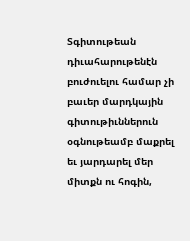Տգիտութեան դիւահարութենէն բուժուելու համար չի բաւեր մարդկային գիտութիւններուն օգնութեամբ մաքրել եւ յարդարել մեր միտքն ու հոգին,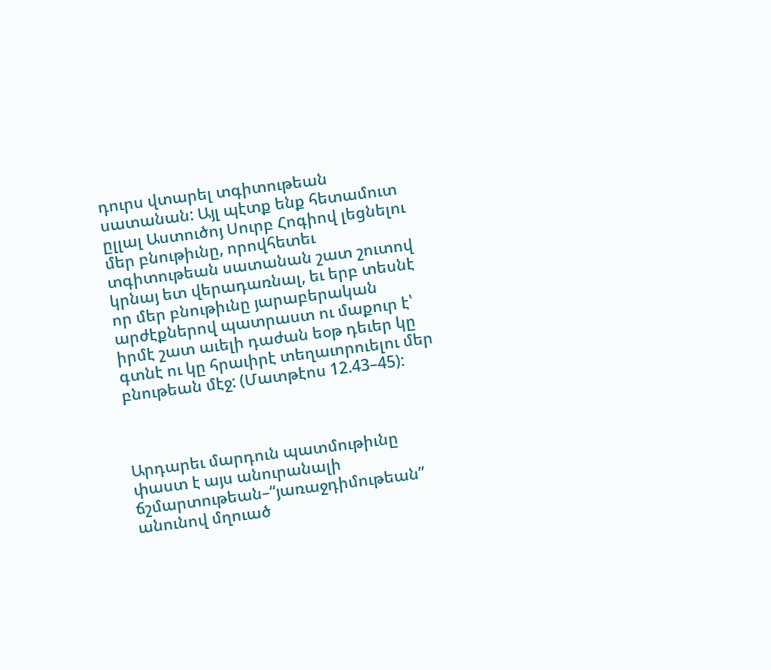դուրս վտարել տգիտութեան սատանան: Այլ պէտք ենք հետամուտ ըլլալ Աստուծոյ Սուրբ Հոգիով լեցնելու մեր բնութիւնը, որովհետեւ տգիտութեան սատանան շատ շուտով կրնայ ետ վերադառնալ, եւ երբ տեսնէ որ մեր բնութիւնը յարաբերական արժէքներով պատրաստ ու մաքուր է՝ իրմէ շատ աւելի դաժան եօթ դեւեր կը գտնէ ու կը հրաւիրէ տեղաւորուելու մեր բնութեան մէջ: (Մատթէոս 12.43–45):



Արդարեւ մարդուն պատմութիւնը փաստ է այս անուրանալի ճշմարտութեան–“յառաջդիմութեան” անունով մղուած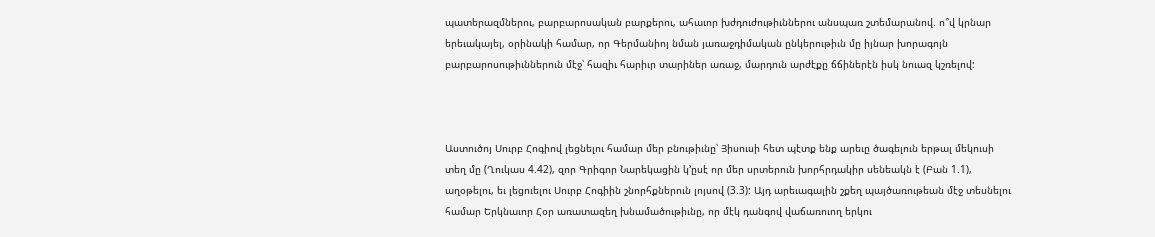պատերազմներու, բարբարոսական բարքերու, ահաւոր խժդուժութիւններու անսպառ շտեմարանով. ո՞վ կրնար երեւակայել, օրինակի համար, որ Գերմանիոյ նման յառաջդիմական ընկերութիւն մը իյնար խորագոյն բարբարոսութիւններուն մէջ՝ հազիւ հարիւր տարիներ առաջ, մարդուն արժէքը ճճիներէն իսկ նուազ կշռելով:



Աստուծոյ Սուրբ Հոգիով լեցնելու համար մեր բնութիւնը՝ Յիսուսի հետ պէտք ենք արեւը ծագելուն երթալ մեկուսի տեղ մը (Ղուկաս 4.42), զոր Գրիգոր Նարեկացին կ’ըսէ որ մեր սրտերուն խորհրդակիր սենեակն է (Բան 1.1), աղօթելու, եւ լեցուելու Սուրբ Հոգիին շնորհքներուն լոյսով (3.3): Այդ արեւագալին շքեղ պայծառութեան մէջ տեսնելու համար Երկնաւոր Հօր առատազեղ խնամածութիւնը, որ մէկ դանգով վաճառուող երկու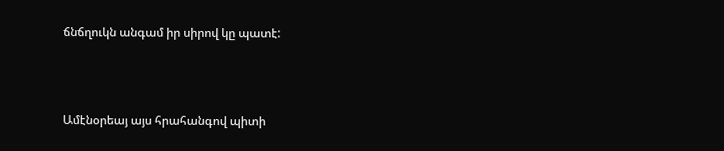ճնճղուկն անգամ իր սիրով կը պատէ:



Ամէնօրեայ այս հրահանգով պիտի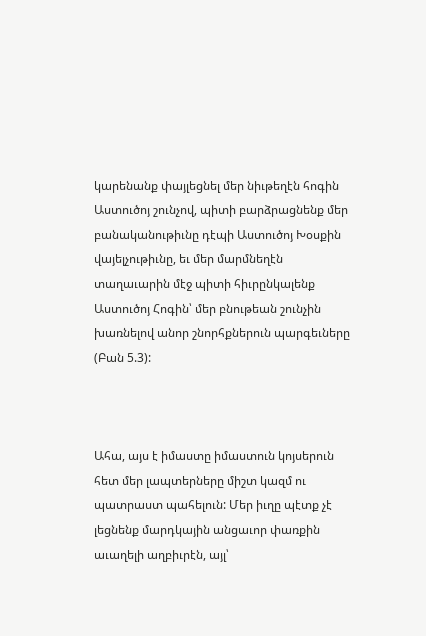կարենանք փայլեցնել մեր նիւթեղէն հոգին Աստուծոյ շունչով, պիտի բարձրացնենք մեր բանականութիւնը դէպի Աստուծոյ Խօսքին վայելչութիւնը, եւ մեր մարմնեղէն տաղաւարին մէջ պիտի հիւրընկալենք Աստուծոյ Հոգին՝ մեր բնութեան շունչին խառնելով անոր շնորհքներուն պարգեւները (Բան 5.3):



Ահա, այս է իմաստը իմաստուն կոյսերուն հետ մեր լապտերները միշտ կազմ ու պատրաստ պահելուն: Մեր իւղը պէտք չէ լեցնենք մարդկային անցաւոր փառքին աւաղելի աղբիւրէն, այլ՝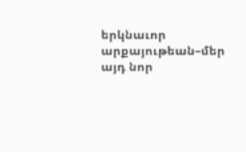երկնաւոր արքայութեան–մեր այդ նոր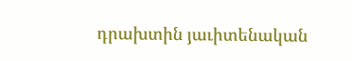դրախտին յաւիտենական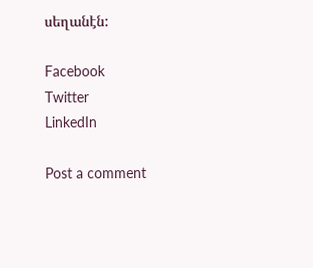սեղանէն:

Facebook
Twitter
LinkedIn

Post a comment